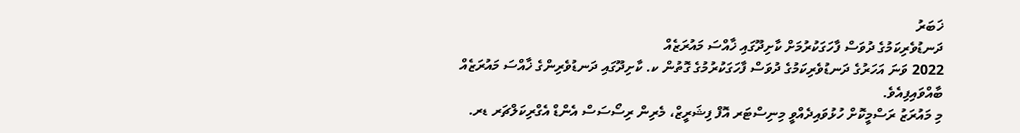ޚަބަރު
ދަނޑުވެރިކަމުގެ ދުވަސް ފާހަގަކުރުމަށް ކާށިދޫގައި ޚާއްސަ މައުރަޒެއް
2022 ވަނަ އަހަރުގެ ދަނޑުވެރިކަމުގެ ދުވަސް ފާހަގަކުރުމުގެ ގޮތުން ކ. ކާށިދޫގައި ދަނޑުވެރިންގެ ޚާއްސަ މައުރަޒެއް ބާއްވައިފިއެވެ.
މި މައުރަޒު ރަސްމީކޮށް ހުޅުވައިދެއްވީ މިނިސްޓަރ އޮފް ފިޝަރީޒް، މެރިން ރިސޯސަސް އެންޑް އެގްރިކަލްޗަރ ޑރ.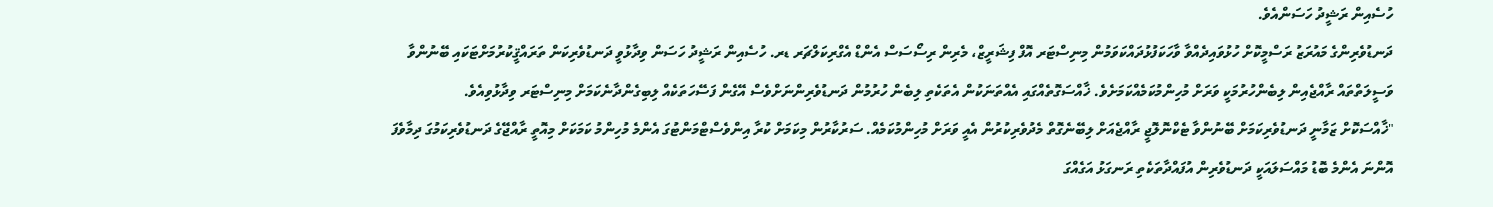ހުސެއިން ރަޝީދު ހަސަންއެވެ.
ދަނޑުވެރިންގެ މައުރަޒު ރަސްމީކޮށް ހުޅުވައިދެއްވާ ވާހަކަފުޅުދައްކަވަމުން މިނިސްޓަރ އޮފް ފިޝަރީޒް، މެރިން ރިސޯސަސް އެންޑް އެގްރިކަލްޗަރ ޑރ. ހުސެއިން ރަޝީދު ހަސަން ވިދާޅުވީ ދަނޑުވެރިކަން ތަރައްޤީކުރުމަށްޓަކައި ބޭނުންވާ ވަސީލަތްތައް ރާއްޖެއިން ލިބެންހުރުމަކީ ވަރަށް މުހިންމުކަމެއްކަމަށެވެ. ޚާއްސަގޮތެއްގައި އެއްތަނަކުން އެތަކެތި ލިބެން ހުރުމުން ދަނޑުވެރިންނަށްވެސް އޭގެން ފަސޭހަތަކެއް ލިބިގެންދާނެކަމަށް މިނިސްޓަރ ވިދާޅުވިއެވެ.
"ޚާއްސަކޮށް ޒަމާނީ ދަނޑުވެރިކަމަށް ބޭނުންވާ ޓެކްނޮލޮޖީ ރާއްޖެއަށް ލިބޭނެގޮތް މެދުވެރިކުރުން އެއީ ވަރަށް މުހިންމުކަމެއް. ސަރުކާރުން މިކަމަށް ކުރާ އިންވެސްޓްމަންޓުގަ އެންމެ މުހިންމު ކަމަކަށް މިއޮތީ ރާއްޖޭގެ ދަނޑުވެރިކަމުގަ ދިމާވެފަ އޮންނަ އެންމެ ބޮޑު މައްސަލައަކީ ދަނޑުވެރިން އުފައްދާތަކެތި ރަނގަޅު އަގެއްގަ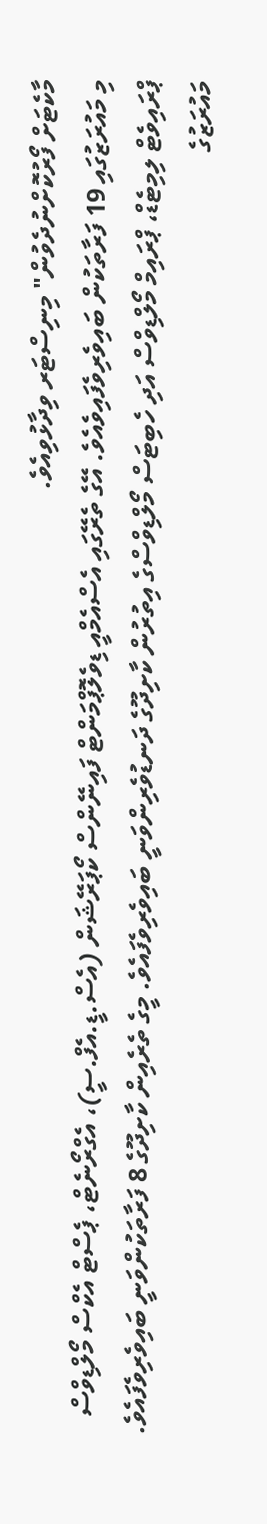މާކެޓަށް ފޯރުކޮށްނުދެވުން" މިނިސްޓަރ ވިދާޅުވިއެވެ.
މި މައުރަޒުގައި 19 ފަރާތަކުން ބައިވެރިވެފައިވެއެވެ. އޭގެ ތެރޭގައި އެސްއެމްއީ ޑިވެލޮޕްމަންޓް ފައިނޭންސް ކޯޕަރޭޝަން (އެސް.ޑީ.އެފް.ސީ)، އެގްރޯނެޓް، ޕެސްޓް އެކްސް މޯލްޑިވްސް ޕްރައިވެޓް ލިމިޓެޑް، ޕްރައިމް މޯލްޑިވްސް އަދި ހެބިޓަސް މޯލްޑިވްސްގެ އިތުރުން ކާށިދޫގެ ދަނޑުވެރިންވަނީ ބައިވެރިވެފައެވެ. މީގެ ތެރެއިން ކާށިދޫގެ 8 ފަރާތަކުންވަނީ ބައިވެރިވެފައެވެ.
މައުރަޒުގެ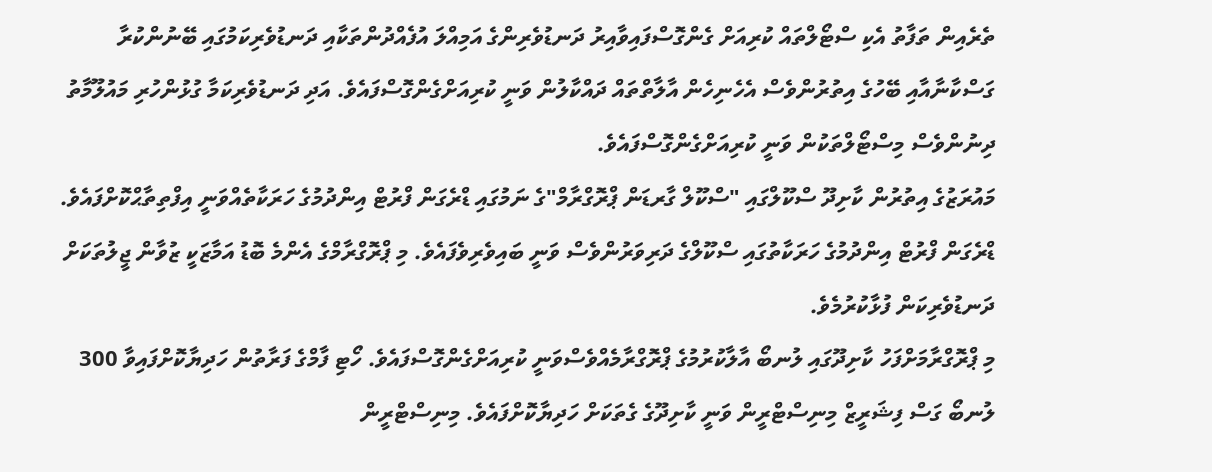ތެރެއިން ތަފާތު އެކި ސްޓޯލްތައް ކުރިއަށް ގެންގޮސްފައިވާއިރު ދަނޑުވެރިންގެ އަމިއްލަ އުފެއްދުންތަކާއި ދަނޑުވެރިކަމުގައި ބޭނުންކުރާ ގަސްކާނާއާއި ބޭހުގެ އިތުރުންވެސް އެހެނިހެން އާލާތްތައް ދައްކާލުން ވަނީ ކުރިއަށްގެންގޮސްފައެވެ. އަދި ދަނޑުވެރިކަމާ ގުޅުންހުރި މައުލޫމާތު ދިނުންވެސް މިސްޓޯލްތަކުން ވަނީ ކުރިއަށްގެންގޮސްފައެވެ.
މައުރަޒުގެ އިތުރުން ކާށިދޫ ސްކޫލްގައި "ސްކޫލް ގާރޑަން ޕްރޮގްރާމް"ގެ ނަމުގައި ޑްރެގަން ފްރުޓް އިންދުމުގެ ހަރަކާތެއްވަނީ އިފްތިތާޙްކޮށްފައެވެ. ޑްރެގަން ފްރުޓް އިންދުމުގެ ހަރަކާތުގައި ސްކޫލްގެ ދަރިވަރުންވެސް ވަނީ ބައިވެރިވެފައެވެ. މި ޕްރޮގްރާމްގެ އެންމެ ބޮޑު އަމާޒަކީ ޒުވާން ޖީލުތަކަށް ދަނޑުވެރިކަން ފުޅާކުރުމެވެ.
މި ޕްރޮގްރާމަށްފަހު ކާށިދޫގައި ލުނބޯ އާލާކުރުމުގެ ޕްރޮގްރާމެއްވެސްވަނީ ކުރިއަށްގެންގޮސްފައެވެ. ހޯޓި ފާމްގެ ފަރާތުން ހަދިޔާކޮށްފައިވާ 300 ލުނބޯ ގަސް ފިޝަރީޒް މިނިސްޓްރީން ވަނީ ކާށިދޫގެ ގެތަކަށް ހަދިޔާކޮށްފައެވެ. މިނިސްޓްރީން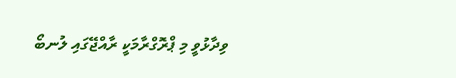ވިދާޅުވީ މި ޕްރޮގްރާމަކީ ރާއްޖޭގައި ލުނބޯ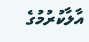އާލާކުރުމުގެ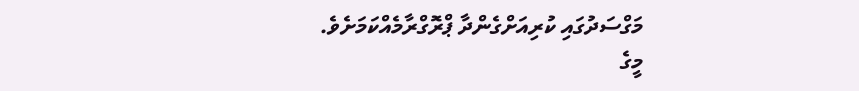މަގްސަދުގައި ކުރިއަށްގެންދާ ޕްރޮގްރާމެއްކަމަށެވެ.
މީގެ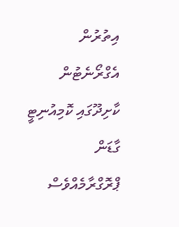އިތުރުން އެގްރޯނެޓުން ކާށިދޫގައި ކޮމިއުނިޓީ ގާޑަން ޕްރޮގްރާމެއްވެސް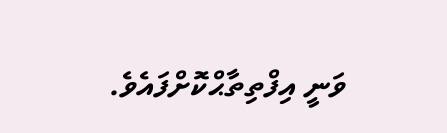ވަނީ އިފްތިތާޙްކޮށްފައެވެ.